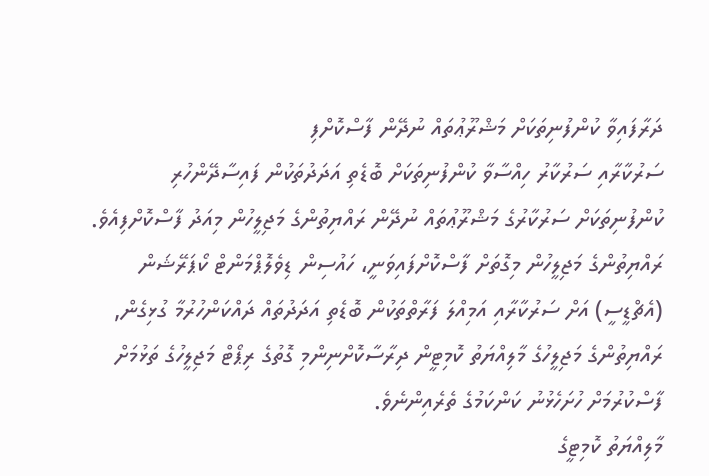ދަރާފައިވާ ކުންފުނިތަކަށް މަޝްރޫޢުތައް ނުދޭން ފާސްކޮށްފި
ސަރުކާރާއި ސަރުކާރު ހިއްސާވާ ކުންފުނިތަކަށް ބޮޑެތި އަދަދުތަކުން ފައިސާދޭންހުރި ކުންފުނިތަކަށް ސަރުކާރުގެ މަޝްރޫޢުތައް ނުދޭން ރައްޔިތުންގެ މަޖިލީހުން މިއަދު ފާސްކޮށްފިއެވެ.
ރައްޔިތުންގެ މަޖިލީހުން މިގޮތަށް ފާސްކޮށްފައިވަނީ، ހައުސިން ޑިވެލޮޕްމަންޓް ކޯޕަރޭޝަން (އެޗްޑީސީ) އަށް ސަރުކާރާއި އަމިއްލަ ފަރާތްތަކުން ބޮޑެތި އަދަދުތައް ދައްކަންހުރުމާ ގުޅިގެން, ރައްޔިތުންގެ މަޖިލީހުގެ މާލިއްޔަތު ކޮމިޓީން ދިރާސާކޮށްނިންމި ގޮތުގެ ރިޕޯޓް މަޖިލީހުގެ ތަޅުމަށް ފާސްކުރުމަށް ހުށަހެޅުނު ކަންކަމުގެ ތެރެއިންނެވެ.
މާލިއްޔަތު ކޮމިޓީގެ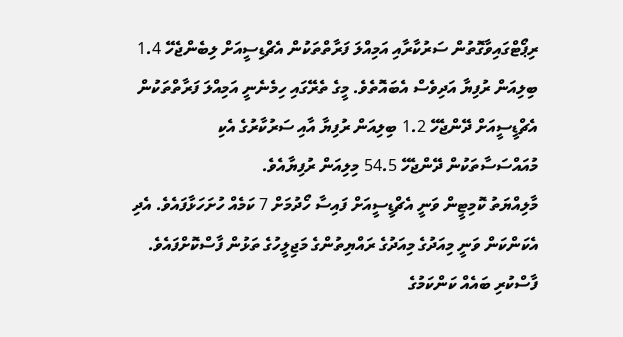ރިޕޯޓްގައިވާގޮތުން ސަރުކާރާއި އަމިއްލަ ފަރާތްތަކުން އެޗްޑިސީއަށް ލިބެންޖެހޭ 1.4 ބިލިއަން ރުފިޔާ އަދިވެސް އެބައޮތެވެ. މީގެ ތެރޭގައި ހިމެނެނީ އަމިއްލަ ފަރާތްތަކުން އެޗްޑީސީއަށް ދޭންޖެހޭ 1.2 ބިލިއަން ރުފިޔާ އާއި ސަރުކާރުގެ އެކި މުއައްސަސާތަކުން ދޭންޖެހޭ 54.5 މިލިއަން ރުފިޔާއެވެ.
މާލިއްޔަތު ކޮމިޓީން ވަނީ އެޗްޑީސީއަށް ފައިސާ ހޯދުމަށް 7 ކަމެއް ހުށަހަޅާފައެވެ. އެދި އެކަންކަން ވަނީ މިއަދުގެ މިއަދުގެ ރައްޔިތުންގެ މަޖިލީހުގެ ތަޅުން ފާސްކޮށްފައެވެ. ފާސްކުރި ބައެއް ކަންކަމުގެ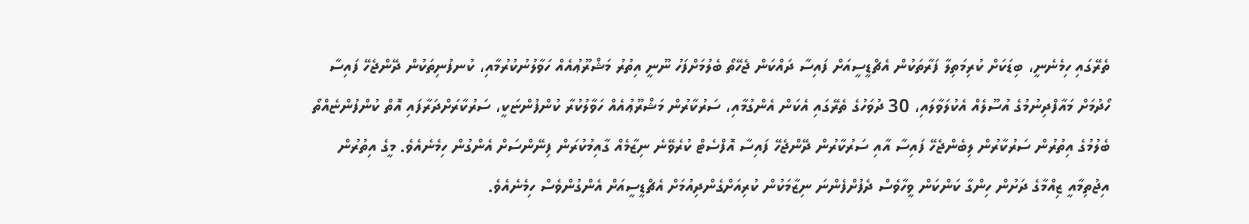ތެރޭގައި ހިމެނެނީ، ބިޑަކަށް ކުރިމަތިލާ ފަރާތަކުން އެޗްޑީސީއަށް ފައިސާ ދައްކަން ޖެހޭތޯ ބެލުމަށްފަހު ނޫނީ އިތުރު މަޝްރޫޢުއެއް ހަވާލުނުކުރުމާއި، ކުނފުނިތަކުން ދޭންޖެހޭ ފައިސާ ހޯދުމަށް މައާފްދިނުމުގެ އުސޫލެއް އެކުލަވާލައި، 30 ދުވަހުގެ ތެރޭގައި އެކަން އެންގުމާއި، ސަރުކާރުން މަޝްރޫޢުއެއް ހަވާލުކުރާ ކުންފުންޏަކީ، ސަރުކާރަށްދަރާފައި އޮތް ކުންފުންޏެއްތޯ ބެލުމުގެ އިތުރުން ސަރުކާރުން ލިބެންޖެހޭ ފައިސާ އާއި ސަރުކާރުން ދޭންޖެހޭ ފައިސާ އޮފްސެޓް ކުރެވޭނެ ނިޒާމެއް ގާއިމުކުރަން ފިނޭންސަށް އެންގުން ހިމެނެއެވެ. މީގެ އިތުރުން އިޖުތިމާއީ ޒިއްމާގެ ދަށުން ހިންގާ ކަންކަން ވީހާވެސް ދެފުށްފެންނަ ނިޒާމަކުން ކުރިއަށްގެންދިއުމަށް އެޗްޑީސީއަށް އެންގުންވެސް ހިމެނެއެވެ.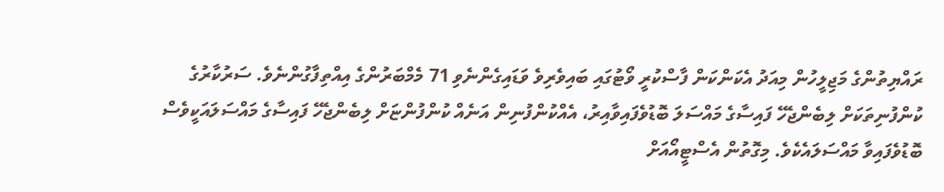ރައްޔިތުންގެ މަޖިލީހުން މިއަދު އެކަންކަން ފާސްކުރީ ވޯޓުގައި ބައިވެރިވެ ވަޑައިގެންނެވި 71 މެމްބަރުންގެ އިއްތިފާގުންނެވެ. ސަރުކާރުގެ ކުންފުނިތަކަށް ލިބެންޖެހޭ ފައިސާގެ މައްސަލަ ބޮޑުވެފައިވާއިރު، އެއްކުންފުނިން އަނެއް ކުންފުންޏަށް ލިބެންޖެހޭ ފައިސާގެ މައްސަލައަކީވެސް ބޮޑުވެފައިވާ މައްސަލައެކެވެ. މިގޮތުން އެސްޓީއޯއަށް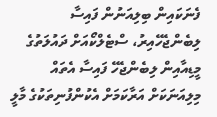ފެނަކައިން ބިލިއަނުން ފައިސާ ލިބެންޖެހޭއިރު، ސްޓެލްކޯއަށް ދައުލަތުގެ މީޑިއާއިން ލިބެންޖެހޭ ފައިސާ އެތައް މިލިއަނަކަށް އަރާކަމަށް އެކުންފުނިތަކުގެ މާލީ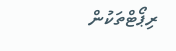ރިޕޯޓްތަކުން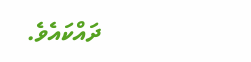ދައްކައެވެ.